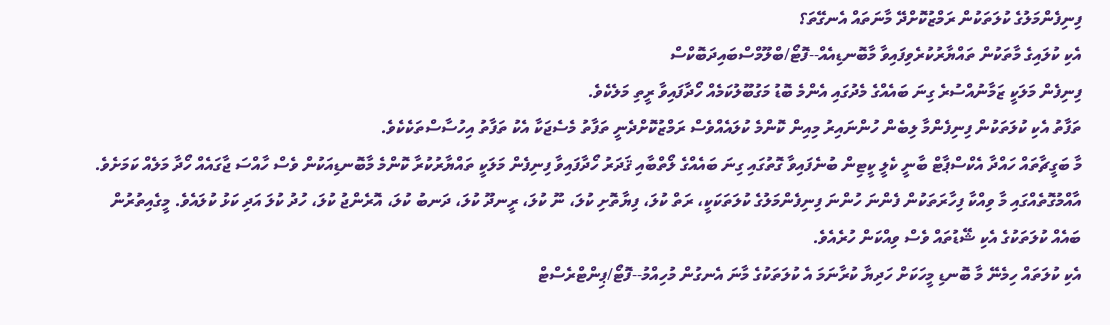ފިނިފެންމަލުގެ ކުލަތަކުން ރަމްޒުކޮށްދޭ މާނަތައް އެނގޭތަ؟
އެކި ކުލައިގެ މާތަކުން ތައްޔާރުކުރެވިފައިވާ މާބޮނޑިއެއް--ފޮޓޯ/ބްލޫމްސްބައިދަބޮކްސް
ފިނިފެން މަލަކީ ޒަމާނުއްސުރެ ގިނަ ބައެއްގެ މެދުގައި އެންމެ ބޮޑު މަގުބޫލުކަމެއް ހޯދާފައިވާ ރީތި މަލެކެވެ.
ތަފާތު އެކި ކުލަތަކުން ފިނިފެންމާ ލިބެން ހުންނައިރު މިއިން ކޮންމެ ކުލައެއްވެސް ރަމްޒުކޮށްދެނީ ތަފާތު މެސެޖަކާ އެކު ތަފާތު އިހުސާސްތަކެކެވެ.
މާ ބަގީޗާތައް ހައްދާ އެކްސްޕާޓް ބާނީ ކެލީ ކީޓިން ބުނެފައިވާ ގޮތުގައި ގިނަ ބައެއްގެ ލޯތްބާއި ޤަދަރު ހޯދާފައިވާ ފިނިފެން މަލަކީ ތައްޔާރުކުރާ ކޮންމެ މާބޮނޑިއަކުން ވެސް ހާއްސަ ޖާގައެއް ހޯދާ މަލެއް ކަމަށެވެ.
އާއްމުގޮތެއްގައި މާ ވިއްކާ ފިހާރަތަކުން ފެންނަ ހުންނަ ފިނިފެންމަލުގެ ކުލަތަކަކީ، ރަތް ކުލަ، ފިޔާތޮށި ކުލަ، ނޫ ކުލަ، ރީނދޫ ކުލަ، ދަނބު ކުލަ، އޮރެންޖު ކުލަ، ހުދު ކުލަ އަދި ކަޅު ކުލައެވެ. މީގެއިތުރުން ބައެއް ކުލަތަކުގެ އެކި ޝޭޑުތައް ވެސް ވިއްކަން ހުރެއެވެ.
އެކި ކުލަތައް ހިމެނޭ މާ ބޮނޑި މީހަކަށް ހަދިޔާ ކުރާނަމަ އެ ކުލަތަކުގެ މާނަ އެނގުން މުހިއްމު--ފޮޓޯ/ޕިންޓްރެސްޓް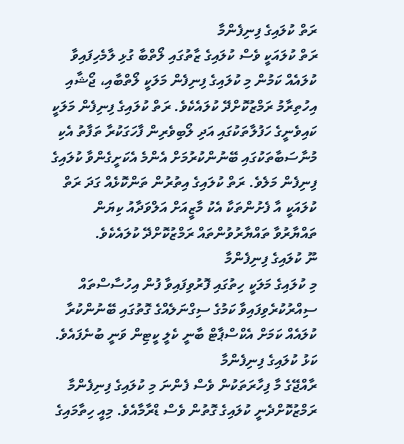ރަތް ކުލައިގެ ފިނިފެންމާ
ރަތް ކުލައަކީ ވެސް ކުލައިގެ ޒާތުގައި ލޯތްބާ ގުޅި ލާމެހިފައިވާ ކުލައެއް ކަމުން މި ކުލައިގެ ފިނިފެން މަލަކީ ލޯތްބާއި، ޖޯޝާއި އިހުތިރާމު ރަމްޒުކޮށްދޭ ކުލައެކެވެ. ރަތް ކުލައިގެ ފިނިފެން މަލަކީ ކައިވެނީގެ ހަފުލާތަކުގައި އަދި ލޯބިވެރިން ފާހަގަކުރާ ތަފާތު އެކި މުނާސަބާތަކުގައި ބޭނުންކުރުމަށް އެންމެ އެކަށީގެންވާ ކުލައިގެ ފިނިފެން މަލެވެ. ރަތް ކުލައިގެ އިތުރުން ތަންކޮޅެއް ގަދަ ރަތް ކުލައަކީ އާ ފެށުންތަކާ އެކު މާޒީއަށް އަލްވަދާއު ކިޔަން ތައްޔާރުވާ ތައްޔާރުވުންތައް ރަމްޒުކޮށްދޭ ކުލައެކެވެ.
ނޫ ކުލައިގެ ފިނިފެންމާ
މި ކުލައިގެ މަލަކީ ހިތުގައި ފޮރުވިފައިވާ ފުން އިހުސާސްތައް ސިއްރުކުރެވިފައިވާ ކަމުގެ ސިގްނަލެއްގެ ގޮތުގައި ބޭނުންކުރާ ކުލައެއް ކަމަށް އެކްސްޕާޓް ބާނީ ކެލީ ކީޓިން ވަނީ ބުނެފައެވެ.
ކަޅު ކުލައިގެ ފިނިފެންމާ
ރާއްޖޭގެ މާ ފިހާރަތަކުން ވެސް ފެންނަ މި ކުލައިގެ ފިނިފެންމާ ރަމްޒުކޮށްދެނީ ކުލައިގެ ގޮތުން ވެސް ޑްރާމާއެވެ. މިއީ ހިތާމައިގެ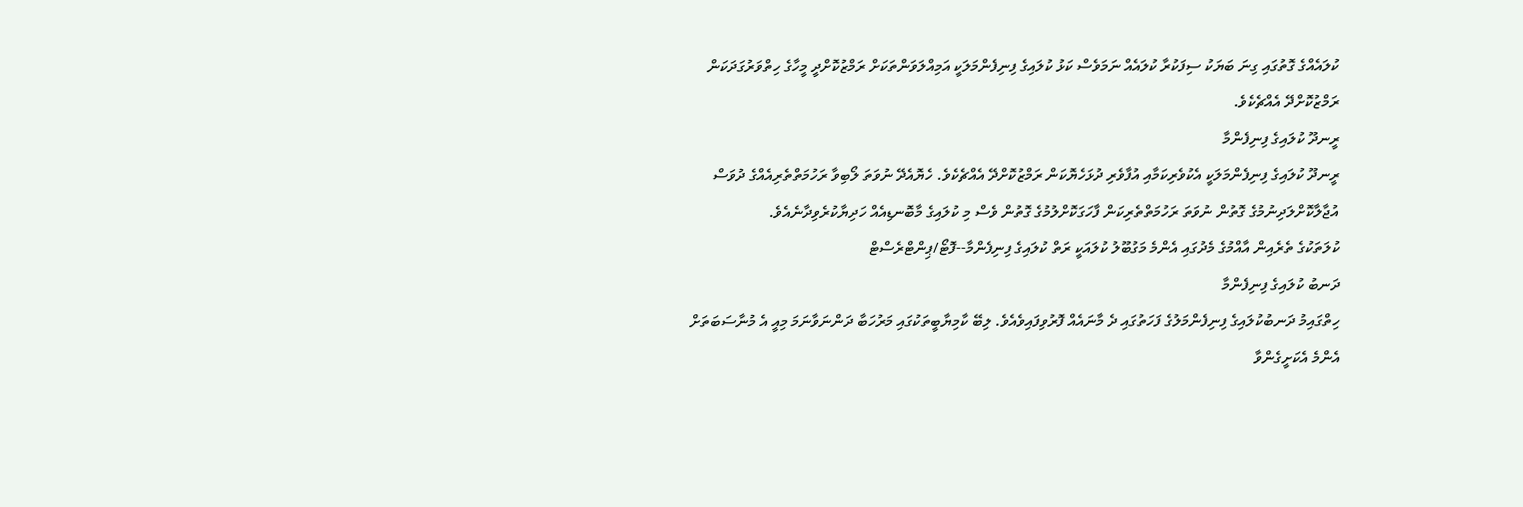ކުލައެއްގެ ގޮތުގައި ގިނަ ބަޔަކު ސިފަކުރާ ކުލައެއް ނަމަވެސް ކަޅު ކުލައިގެ ފިނިފެންމަލަކީ އަމިއްލަވަންތަކަށް ރަމްޒުކޮށްދީ މީހާގެ ހިތްވަރުގަދަކަން ރަމްޒުކޮށްދޭ އެއްޗެކެވެ.
ރީނދޫ ކުލައިގެ ފިނިފެންމާ
ރީނދޫ ކުލައިގެ ފިނިފެންމަލަކީ އެކުވެރިކަމާއި އުފާވެރި ދުޅަހެޔޮކަން ރަމްޒުކޮށްދޭ އެއްޗެކެވެ. ހެޔޮއެދޭ ނުވަތަ ލޯބިވާ ރަހުމަތްތެރިއެއްގެ ދުވަސް އުޖާލާކޮށްލަދިނުމުގެ ގޮތުން ނުވަތަ ރަހުމަތްތެރިކަން ފާހަގަކޮށްލުމުގެ ގޮތުން ވެސް މި ކުލައިގެ މާބޮނޑިއެއް ހަދިޔާކުރެވިދާނެއެވެ.
ކުލަތަކުގެ ތެރެއިން އާއްމުގެ މެދުގައި އެންމެ މަގުބޫލު ކުލައަކީ ރަތް ކުލައިގެ ފިނިފެންމާ--ފޮޓޯ/ޕިންޓްރެސްޓް
ދަނބު ކުލައިގެ ފިނިފެންމާ
ހިތްގައިމު ދަނބުކުލައިގެ ފިނިފެންމަލުގެ ފަހަތުގައި ދެ މާނައެއް ފޮރުވިފައިވެއެވެ. ލިބޭ ކާމިޔާބީތަކުގައި މަރުހަބާ ދަންނަވާނަމަ މިއީ އެ މުނާސަބަތަށް އެންމެ އެކަށީގެންވާ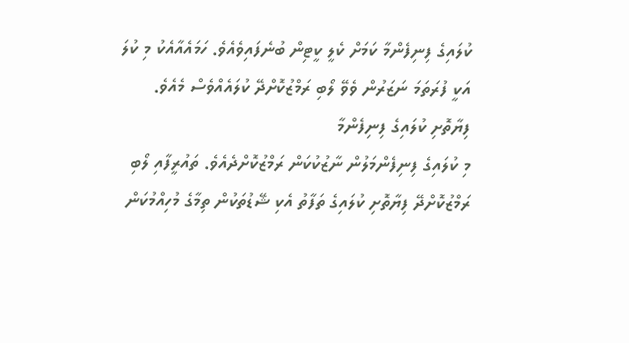ކުލައިގެ ފިނިފެންމާ ކަމަށް ކެލީ ކީޓިން ބުނެފައިވެއެވެ. ހަމައެއާއެކު މި ކުލަ އަކީ ފުރަތަމަ ނަޒަރުން ވެވޭ ލޯބި ރަމްޒުކޮށްދޭ ކުލައެއްވެސް މެއެވެ.
ފިޔާތޮށި ކުލައިގެ ފިނިފެންމާ
މި ކުލައިގެ ފިނިފެންމަލުން ނާޒުކުކަން ރަމްޒުކޮށްދެއެވެ. ތައުރީފާއި ލޯބި ރަމްޒުކޮށްދޭ ފިޔާތޮށި ކުލައިގެ ތަފާތު އެކި ޝޭޑުތަކުން ތިމާގެ މުހިއްމުކަން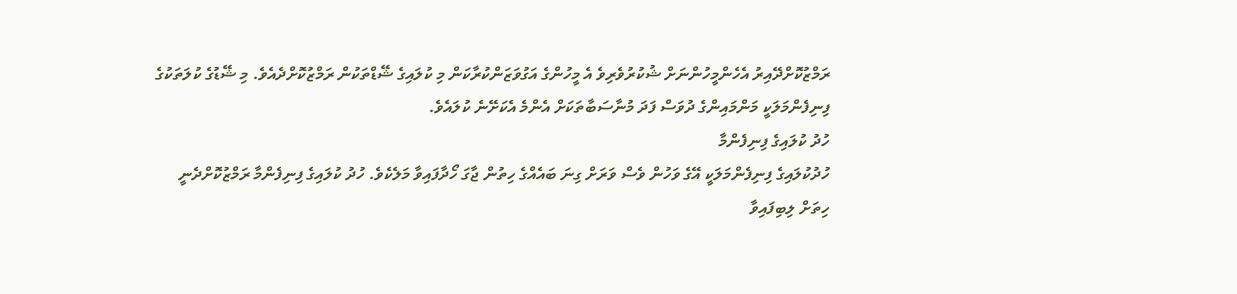ރަމްޒުކޮށްދޭއިރު އެހެންމީހުންނަށް ޝުކުރުވެރިވެ އެ މީހުންގެ އަގުވަޒަންކުރާކަން މި ކުލައިގެ ޝޭޑްތަކުން ރަމްޒުކޮށްދެއެވެ. މި ޝޭޑުގެ ކުލަތަކުގެ ފިނިފެންމަލަކީ މަންމައިންގެ ދުވަސް ފަދަ މުނާސަބާތަކަށް އެންމެ އެކަށޭނެ ކުލައެވެ.
ހުދު ކުލައިގެ ފިނިފެންމާ
ހުދުކުލައިގެ ފިނިފެންމަލަކީ އޭގެ ވަހުން ވެސް ވަރަށް ގިނަ ބައެއްގެ ހިތުން ޖާގަ ހޯދާފައިވާ މަލެކެވެ. ހުދު ކުލައިގެ ފިނިފެންމާ ރަމްޒުކޮށްދެނީ ހިތަށް ލިބިފައިވާ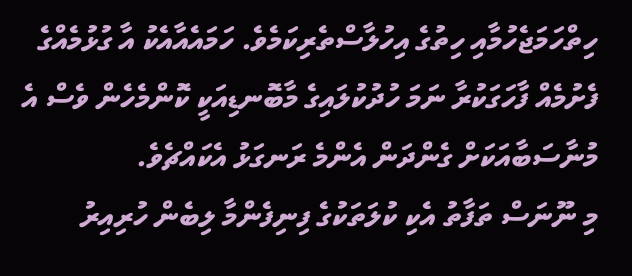ހިތްހަމަޖެހުމާއި ހިތުގެ އިހުލާސްތެރިކަމެވެ. ހަމައެއާއެކު އާ ގުޅުމެއްގެ ފެށުމެއް ފާހަގަކުރާ ނަމަ ހުދުކުލައިގެ މާބޮނޑިއަކީ ކޮންމެހެން ވެސް އެ މުނާސަބާއަކަށް ގެންދަން އެންމެ ރަނގަޅު އެކައްޗެވެ.
މި ނޫނަސް ތަފާތު އެކި ކުލަތަކުގެ ފިނިފެންމާ ލިބެން ހުރިއިރު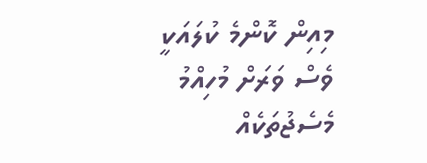މިއިން ކޮންމެ ކުލައަކީ ވެސް ވަރަށް މުހިއްމު މެސެޖުތަކެއް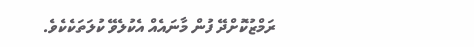ރަމްޒުކޮށްދޭ ފުން މާނައެއް އެކުލެވޭ ކުލަތަކެކެވެ.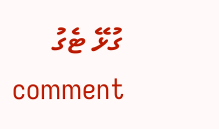ގުޅޭ ޓެގު
comment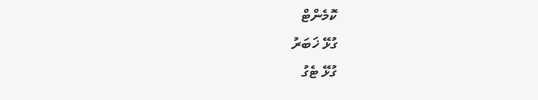ކޮމެންޓް
ގުޅޭ ޚަބަރު
ގުޅޭ ޓެގު